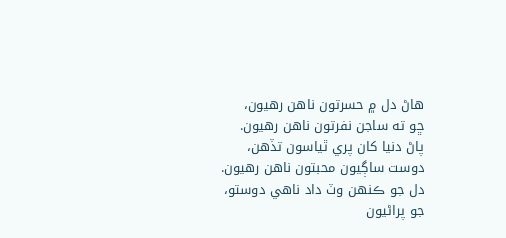هاڻ دل ۾ حسرتون ناهن رهيون،
ڇو ته ساجن نفرتون ناهن رهيون.
پاڻ دنيا کان پري ٿياسون تڏهن،
دوست ساڳيون محبتون ناهن رهيون.
دل جو ڪنهن وٽ داد ناهي دوستو،
جو پراڻيون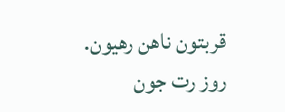قربتون ناهن رهيون.
روز رت جون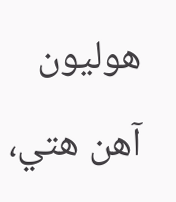هوليون آهن هتي،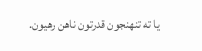يا ته تنهنجون قدرتون ناهن رهيون.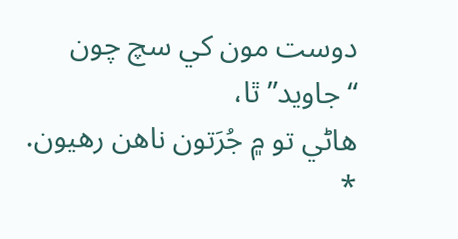دوست مون کي سچ چون “جاويد” ٿا،
هاڻي تو ۾ جُرَتون ناهن رهيون.
*